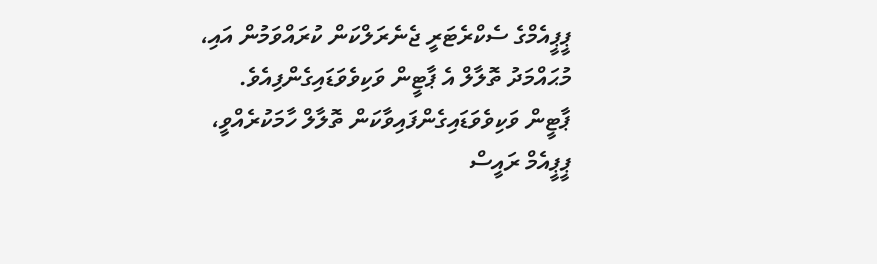ޕީޕީއެމްގެ ސެކްރެޓަރީ ޖެނެރަލްކަން ކުރައްވަމުން އައި، މުޙައްމަދު ތޮލާލް އެ ޕާޓީން ވަކިވެވަޑައިގެންފިއެވެ.
ޕާޓީން ވަކިވެވަޑައިގެންފައިވާކަން ތޮލާލް ހާމަކުރެއްވީ، ޕީޕީއެމް ރައީސް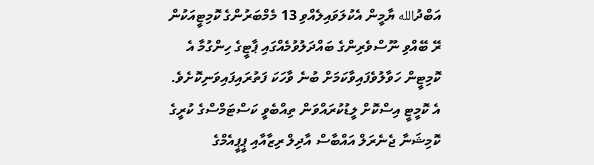އަބްދުالله ޔާމީން އެކުލަވައިލެއްވި 13 މެމްބަރުންގެ ކޮމިޓީއަކުން ރޭ ބޭއްވި ނޫސްވެރިންގެ ބައްދަލުވުމެއްގައި ޕާޓީގެ ހިންގުމާ އެ ކޮމިޓީން ހަވާލުވެފައިވާކަމަށް ބުނެ ވާހަކަ ފަތުރައިފައިވަނިކޮށެވެ.
އެ ކޮމީޓީ އިސްކޮށް ލީޑުކުރައްވަން ތިއްބެވީ ކަސްޓަމްސްގެ ކުރީގެ ކޮމިޝަނާ ޖެނެރަލް އައްބާސް އާދިލް ރިޒާއާއި ޕީޕީއެމްގެ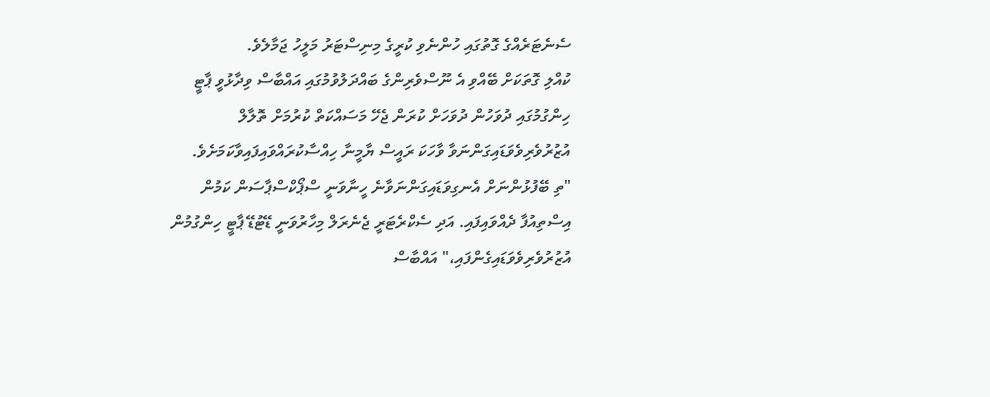ސެނެޓަރެއްގެ ގޮތުގައި ހުންނެވި ކުރީގެ މިނިސްޓަރު މަލީހު ޖަމާލެވެ.
ކުއްލި ގޮތަކަށް ބޭއްވި އެ ނޫސްވެރިންގެ ބައްދަލުވުމުގައި އައްބާސް ވިދާޅުވީ ޕާޓީ ހިންގުމުގައި ދުވަހުން ދުވަހަށް ކުރަން ޖެހޭ މަސައްކަތް ކުރުމަށް ތޮލާލް އުޒުރުވެރިވެވަޑައިގަންނަވާ ވާހަކަ ރައީސް ޔާމީނާ ހިއްސާކުރައްވައިފައިވާކަމަށެވެ.
"ތި ބޭފުޅުންނަށް އެނގިވަޑައިގަންނަވާނެ ހީނާވަނީ ސްޕޯކްސްޕާސަން ކަމުން އިސްތިއުފާ ދެއްވައިފައި. އަދި ސެކްރެޓަރީ ޖެނެރަލް މިހާރުވަނީ ޑޭޓުޑޭ ޕާޓީ ހިންގުމުން އުޒުރުވެރިވެވަޑައިގެންފައި،" އައްބާސް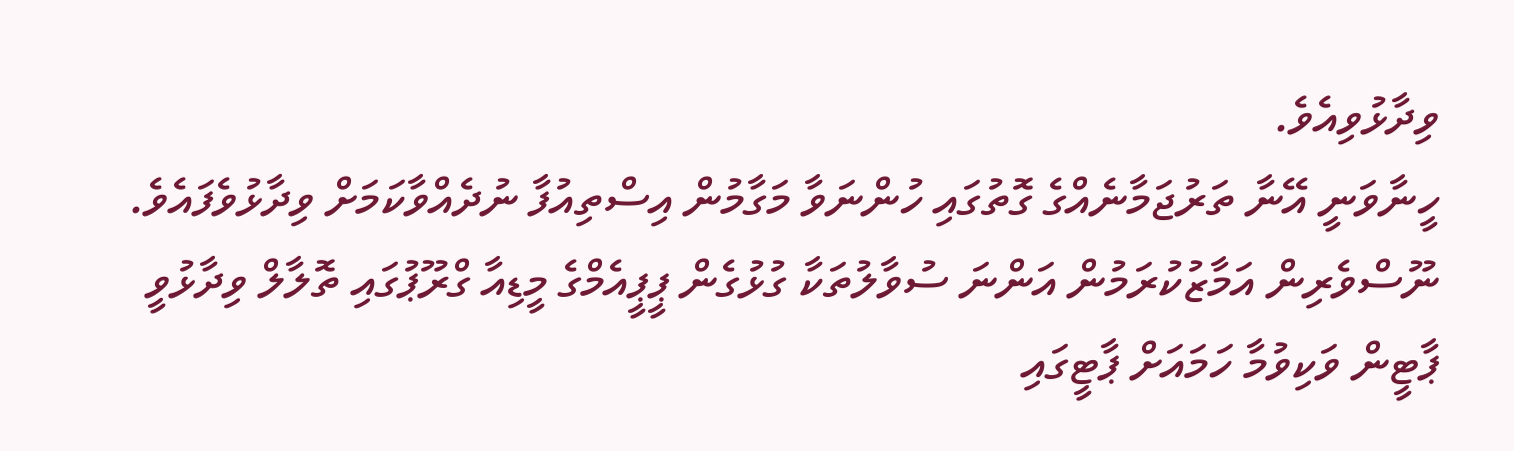ވިދާޅުވިއެވެ.
ހީނާވަނީ އޭނާ ތަރުޖަމާނެއްގެ ގޮތުގައި ހުންނަވާ މަގާމުން އިސްތިއުފާ ނުދެއްވާކަމަށް ވިދާޅުވެފައެވެ.
ނޫސްވެރިން އަމާޒުކުރަމުން އަންނަ ސުވާލުތަކާ ގުޅުގެން ޕީޕީއެމްގެ މީޑިއާ ގްރޫޕުގައި ތޮލާލް ވިދާޅުވީ ޕާޓީން ވަކިވުމާ ހަމައަށް ޕާޓީގައި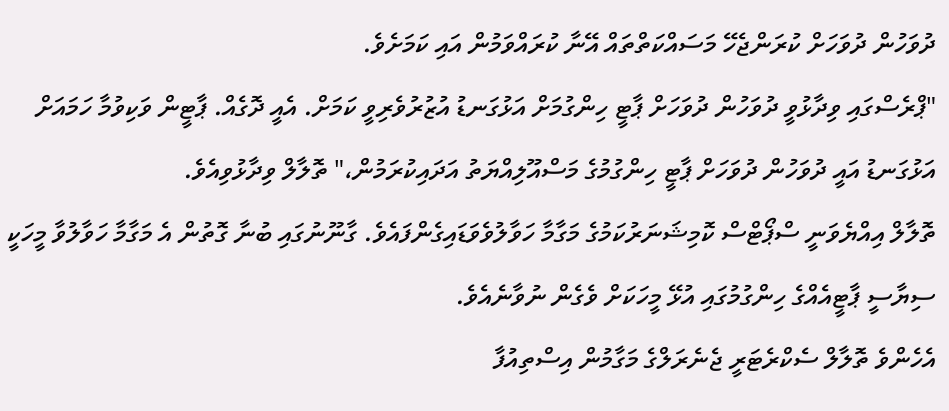ދުވަހުން ދުވަހަށް ކުރަންޖެހޭ މަސައްކަތްތައް އޭނާ ކުރައްވަމުން އައި ކަމަށެވެ.
"ޕްރެސްގައި ވިދާޅުވީ ދުވަހުން ދުވަހަށް ޕާޓީ ހިންގުމަށް އަޅުގަނޑު އުޒުރުވެރިވީ ކަމަށް. އެއީ ދޮގެއް. ޕާޓީން ވަކިވުމާ ހަމައަށް އަޅުގަނޑު އައީ ދުވަހުން ދުވަހަށް ޕާޓީ ހިންގުމުގެ މަސްއޫލިއްޔަތު އަދައިކުރަމުން،" ތޮލާލް ވިދާޅުވިއެވެ.
ތޮލާލް އިއްޔެވަނީ ސްޕޯޓްސް ކޮމިޝަނަރުކަމުގެ މަގާމާ ހަވާލުވެވަޑައިގެންފައެވެ. ގާނޫނުގައި ބުނާ ގޮތުން އެ މަގާމާ ހަވާލުވާ މީހަކީ ސިޔާސީ ޕާޓީއެއްގެ ހިންގުމުގައި އުޅޭ މީހަކަށް ވެގެން ނުވާނެއެވެ.
އެހެންވެ ތޮލާލް ސެކްރެޓަރީ ޖެނެރަލްގެ މަގާމުން އިސްތިއުފާ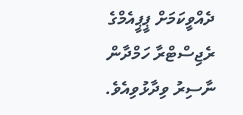ދެއްވީކަމަށް ޕީޕީއެމްގެ ރެޖިސްޓްރާ ހަމްދާން ނާސިރު ވިދާޅުވިއެވެ.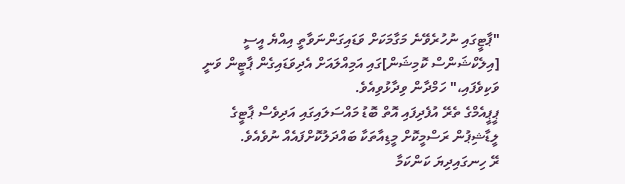"ޕާޓީގައި ނުހުރެވޭނެ މަގާމަކަށް ވަޑައިގަންނަވާތީ އިއްޔެ އީސީ [އިލެކްޝަންސް ކޮމިޝަން]ގައި އަމިއްލައަށް އެދިވަޑައިގެން ޕާޓީން ވަނީ ވަކިވެފައި،" ހަމްދާން ވިދާޅުވިއެވެ.
ޕީޕީއެމްގެ ތެރޭ އުފެދިފައި އޮތް ބޮޑު މައްސަލައިގައި އަދިވެސް ޕާޓީގެ ލީޑާޝިޕުން ރަސްމީކޮށް މީޑިއާތަކާ ބައްދަލުކޮށްފައެއް ނުވެއެވެ.
ރޭ ހިނގައިދިޔަ ކަންކަމާ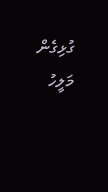ގުޅިގެން މަލީހު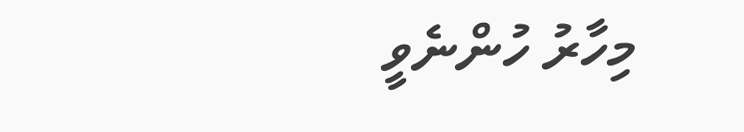މިހާރު ހުންނެވީ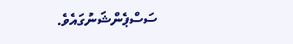ސަސްޕެންޝަނުގައެވެ.